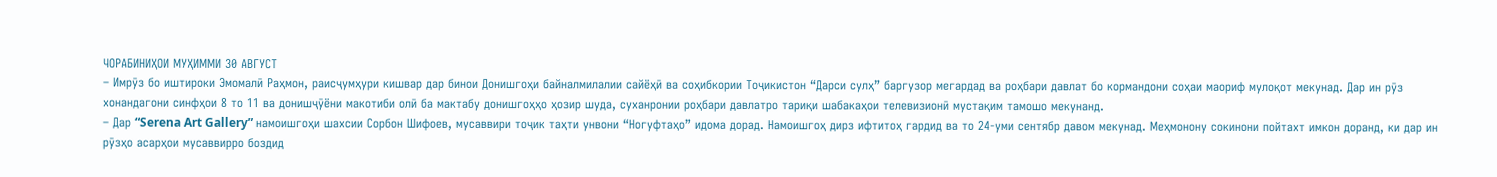ЧОРАБИНИҲОИ МУҲИММИ 30 АВГУСТ
– Имрӯз бо иштироки Эмомалӣ Раҳмон, раисҷумҳури кишвар дар бинои Донишгоҳи байналмилалии сайёҳӣ ва соҳибкории Тоҷикистон “Дарси сулҳ” баргузор мегардад ва роҳбари давлат бо кормандони соҳаи маориф мулоқот мекунад. Дар ин рӯз хонандагони синфҳои 8 то 11 ва донишҷӯёни макотиби олӣ ба мактабу донишгоҳҳо ҳозир шуда, суханронии роҳбари давлатро тариқи шабакаҳои телевизионӣ мустақим тамошо мекунанд.
– Дар “Serena Art Gallery” намоишгоҳи шахсии Сорбон Шифоев, мусаввири тоҷик таҳти унвони “Ногуфтаҳо” идома дорад. Намоишгоҳ дирз ифтитоҳ гардид ва то 24-уми сентябр давом мекунад. Меҳмонону сокинони пойтахт имкон доранд, ки дар ин рӯзҳо асарҳои мусаввирро боздид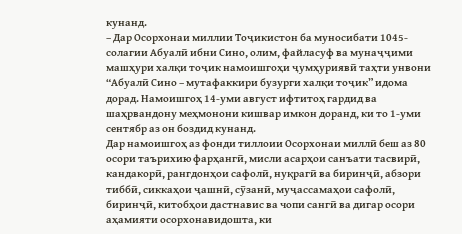кунанд.
– Дар Осорхонаи миллии Тоҷикистон ба муносибати 1045-солагии Абуалӣ ибни Сино, олим, файласуф ва мунаҷҷими машҳури халқи тоҷик намоишгоҳи ҷумҳуриявӣ таҳти унвони “Абуалӣ Сино – мутафаккири бузурги халқи тоҷик” идома дорад. Намоишгоҳ 14-уми август ифтитоҳ гардид ва шаҳрвандону меҳмонони кишвар имкон доранд, ки то 1-уми сентябр аз он боздид кунанд.
Дар намоишгоҳ аз фонди тиллоии Осорхонаи миллӣ беш аз 80 осори таърихию фарҳангӣ, мисли асарҳои санъати тасвирӣ, кандакорӣ, рангдонҳои сафолӣ, нуқрагӣ ва биринҷӣ, абзори тиббӣ, сиккаҳои ҷашнӣ, сӯзанӣ, муҷассамаҳои сафолӣ, биринҷӣ, китобҳои дастнавис ва чопи сангӣ ва дигар осори аҳамияти осорхонавидошта, ки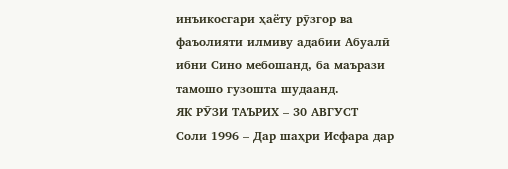инъикосгари ҳаёту рӯзгор ва фаъолияти илмиву адабии Абуалӣ ибни Сино мебошанд, ба маърази тамошо гузошта шудаанд.
ЯК РӮЗИ ТАЪРИХ – 30 АВГУСТ
Соли 1996 – Дар шаҳри Исфара дар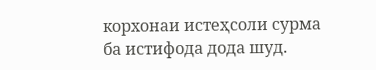корхонаи истеҳсоли сурма ба истифода дода шуд.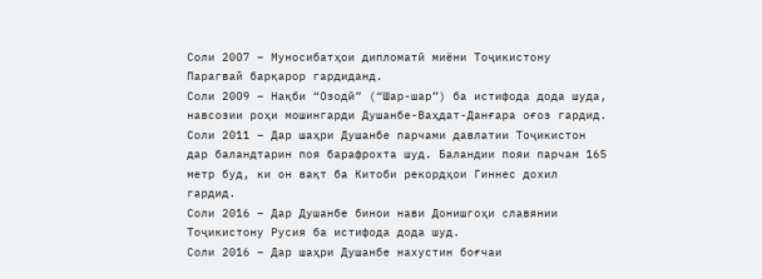Соли 2007 – Муносибатҳои дипломатӣ миёни Тоҷикистону Парагвай барқарор гардиданд.
Соли 2009 – Нақби “Озодӣ” (“Шар-шар”) ба истифода дода шуда, навсозии роҳи мошингарди Душанбе-Ваҳдат-Данғара оғоз гардид.
Соли 2011 – Дар шаҳри Душанбе парчами давлатии Тоҷикистон дар баландтарин поя барафрохта шуд. Баландии пояи парчам 165 метр буд, ки он вақт ба Китоби рекордҳои Гиннес дохил гардид.
Соли 2016 – Дар Душанбе бинои нави Донишгоҳи славянии Тоҷикистону Русия ба истифода дода шуд.
Соли 2016 – Дар шаҳри Душанбе нахустин боғчаи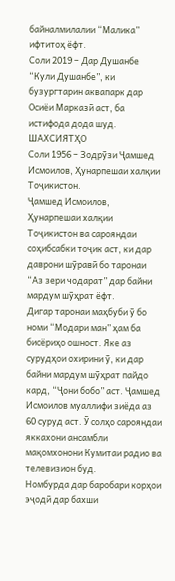байналмилалии “Малика” ифтитоҳ ёфт.
Соли 2019 – Дар Душанбе “Кули Душанбе”, ки бузургтарин аквапарк дар Осиёи Марказӣ аст, ба истифода дода шуд.
ШАХСИЯТҲО
Соли 1956 – Зодрӯзи Ҷамшед Исмоилов, Ҳунарпешаи халқии Тоҷикистон.
Ҷамшед Исмоилов, Ҳунарпешаи халқии Тоҷикистон ва сарояндаи соҳибсабки тоҷик аст, ки дар даврони шӯравӣ бо таронаи “Аз зери чодарат” дар байни мардум шӯҳрат ёфт.
Дигар таронаи маҳбуби ӯ бо номи “Модари ман” ҳам ба бисёриҳо ошност. Яке аз сурудҳои охирини ӯ, ки дар байни мардум шӯҳрат пайдо кард, “Ҷони бобо” аст. Ҷамшед Исмоилов муаллифи зиёда аз 60 суруд аст. Ӯ солҳо сарояндаи яккахони ансамбли мақомхонони Кумитаи радио ва телевизион буд.
Номбурда дар баробари корҳои эҷодӣ дар бахши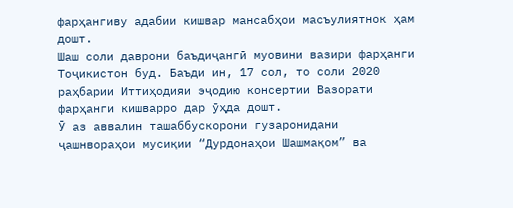фарҳангиву адабии кишвар мансабҳои масъулиятнок ҳам дошт.
Шаш соли даврони баъдиҷангӣ муовини вазири фарҳанги Тоҷикистон буд. Баъди ин, 17 сол, то соли 2020 раҳбарии Иттиҳодияи эҷодию консертии Вазорати фарҳанги кишварро дар ӯҳда дошт.
Ӯ аз аввалин ташаббускорони гузаронидани ҷашнвораҳои мусиқии “Дурдонаҳои Шашмақом” ва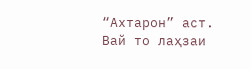“Ахтарон” аст.
Вай то лаҳзаи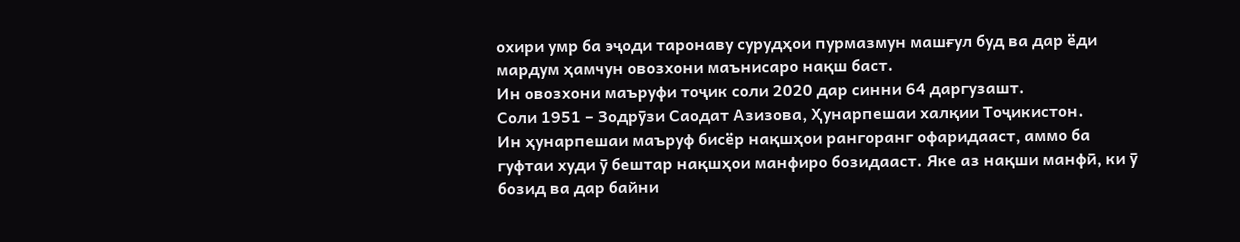охири умр ба эҷоди таронаву сурудҳои пурмазмун машғул буд ва дар ёди мардум ҳамчун овозхони маънисаро нақш баст.
Ин овозхони маъруфи тоҷик соли 2020 дар синни 64 даргузашт.
Соли 1951 – Зодрӯзи Саодат Азизова, Ҳунарпешаи халқии Тоҷикистон.
Ин ҳунарпешаи маъруф бисёр нақшҳои рангоранг офаридааст, аммо ба гуфтаи худи ӯ бештар нақшҳои манфиро бозидааст. Яке аз нақши манфӣ, ки ӯ бозид ва дар байни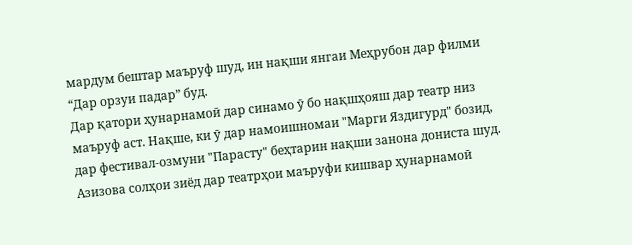мардум бештар маъруф шуд, ин нақши янгаи Меҳрубон дар филми “Дар орзуи падар” буд.
Дар қатори ҳунарнамоӣ дар синамо ӯ бо нақшҳояш дар театр низ маъруф аст. Нақше, ки ӯ дар намоишномаи "Марги Яздигурд" бозид, дар фестивал-озмуни "Парасту" беҳтарин нақши занона дониста шуд. Азизова солҳои зиёд дар театрҳои маъруфи кишвар ҳунарнамоӣ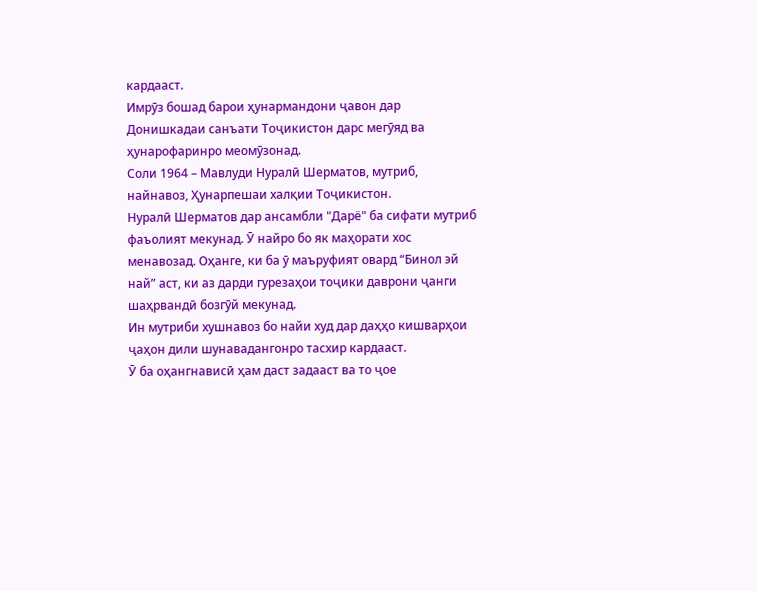кардааст.
Имрӯз бошад барои ҳунармандони ҷавон дар Донишкадаи санъати Тоҷикистон дарс мегӯяд ва ҳунарофаринро меомӯзонад.
Соли 1964 – Мавлуди Нуралӣ Шерматов, мутриб, найнавоз, Ҳунарпешаи халқии Тоҷикистон.
Нуралӣ Шерматов дар ансамбли "Дарё" ба сифати мутриб фаъолият мекунад. Ӯ найро бо як маҳорати хос менавозад. Оҳанге, ки ба ӯ маъруфият овард “Бинол эй най” аст, ки аз дарди гурезаҳои тоҷики даврони ҷанги шаҳрвандӣ бозгӯй мекунад.
Ин мутриби хушнавоз бо найи худ дар даҳҳо кишварҳои ҷаҳон дили шунавадангонро тасхир кардааст.
Ӯ ба оҳангнависӣ ҳам даст задааст ва то ҷое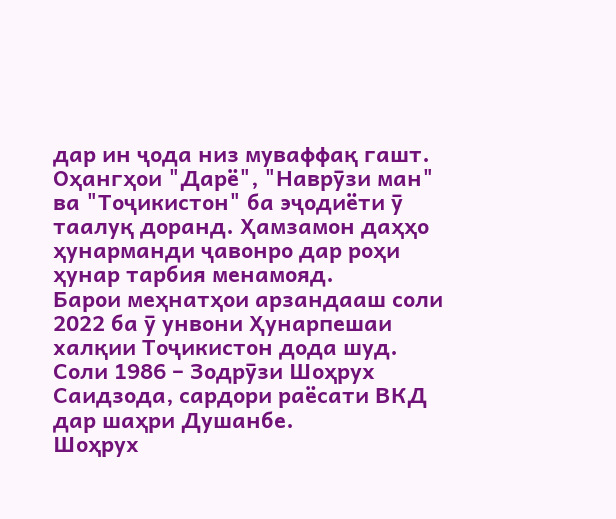дар ин ҷода низ муваффақ гашт. Оҳангҳои "Дарё", "Наврӯзи ман" ва "Тоҷикистон" ба эҷодиёти ӯ таалуқ доранд. Ҳамзамон даҳҳо ҳунарманди ҷавонро дар роҳи ҳунар тарбия менамояд.
Барои меҳнатҳои арзандааш соли 2022 ба ӯ унвони Ҳунарпешаи халқии Тоҷикистон дода шуд.
Соли 1986 – Зодрӯзи Шоҳрух Саидзода, сардори раёсати ВКД дар шаҳри Душанбе.
Шоҳрух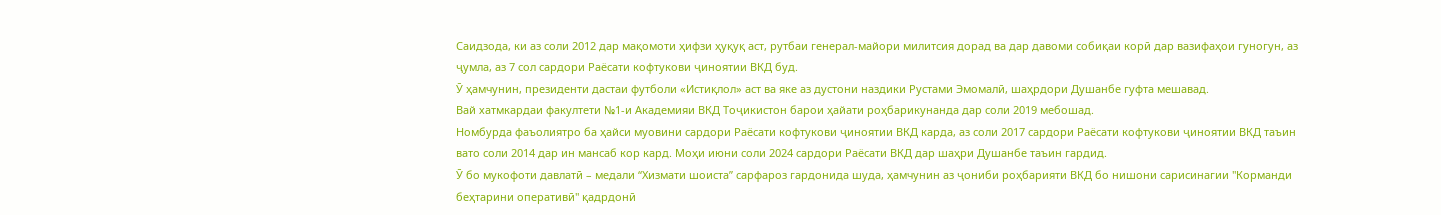Саидзода, ки аз соли 2012 дар мақомоти ҳифзи ҳуқуқ аст, рутбаи генерал-майори милитсия дорад ва дар давоми собиқаи корӣ дар вазифаҳои гуногун, аз ҷумла, аз 7 сол сардори Раёсати кофтукови ҷиноятии ВКД буд.
Ӯ ҳамчунин, президенти дастаи футболи «Истиқлол» аст ва яке аз дустони наздики Рустами Эмомалӣ, шаҳрдори Душанбе гуфта мешавад.
Вай хатмкардаи факултети №1-и Академияи ВКД Тоҷикистон барои ҳайати роҳбарикунанда дар соли 2019 мебошад.
Номбурда фаъолиятро ба ҳайси муовини сардори Раёсати кофтукови ҷиноятии ВКД карда, аз соли 2017 сардори Раёсати кофтукови ҷиноятии ВКД таъин вато соли 2014 дар ин мансаб кор кард. Моҳи июни соли 2024 сардори Раёсати ВКД дар шаҳри Душанбе таъин гардид.
Ӯ бо мукофоти давлатӣ – медали “Хизмати шоиста” сарфароз гардонида шуда, ҳамчунин аз ҷониби роҳбарияти ВКД бо нишони сарисинагии "Корманди беҳтарини оперативӣ" қадрдонӣ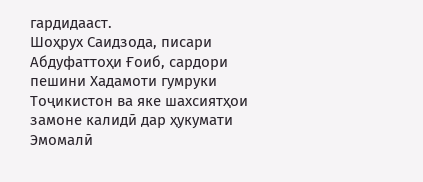гардидааст.
Шоҳрух Саидзода, писари Абдуфаттоҳи Ғоиб, сардори пешини Хадамоти гумруки Тоҷикистон ва яке шахсиятҳои замоне калидӣ дар ҳукумати Эмомалӣ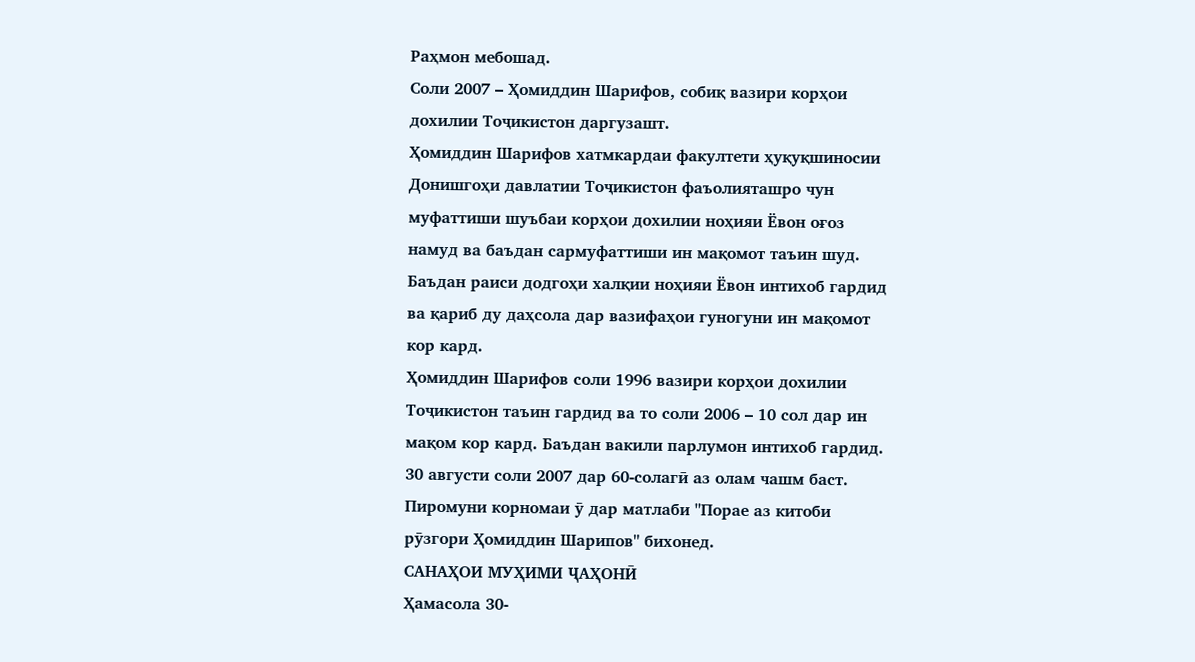Раҳмон мебошад.
Соли 2007 – Ҳомиддин Шарифов, собиқ вазири корҳои дохилии Тоҷикистон даргузашт.
Ҳомиддин Шарифов хатмкардаи факултети ҳуқуқшиносии Донишгоҳи давлатии Тоҷикистон фаъолияташро чун муфаттиши шуъбаи корҳои дохилии ноҳияи Ёвон оғоз намуд ва баъдан сармуфаттиши ин мақомот таъин шуд. Баъдан раиси додгоҳи халқии ноҳияи Ёвон интихоб гардид ва қариб ду даҳсола дар вазифаҳои гуногуни ин мақомот кор кард.
Ҳомиддин Шарифов соли 1996 вазири корҳои дохилии Тоҷикистон таъин гардид ва то соли 2006 – 10 сол дар ин мақом кор кард. Баъдан вакили парлумон интихоб гардид.
30 августи соли 2007 дар 60-солагӣ аз олам чашм баст.
Пиромуни корномаи ӯ дар матлаби "Порае аз китоби рӯзгори Ҳомиддин Шарипов" бихонед.
САНАҲОИ МУҲИМИ ҶАҲОНӢ
Ҳамасола 30-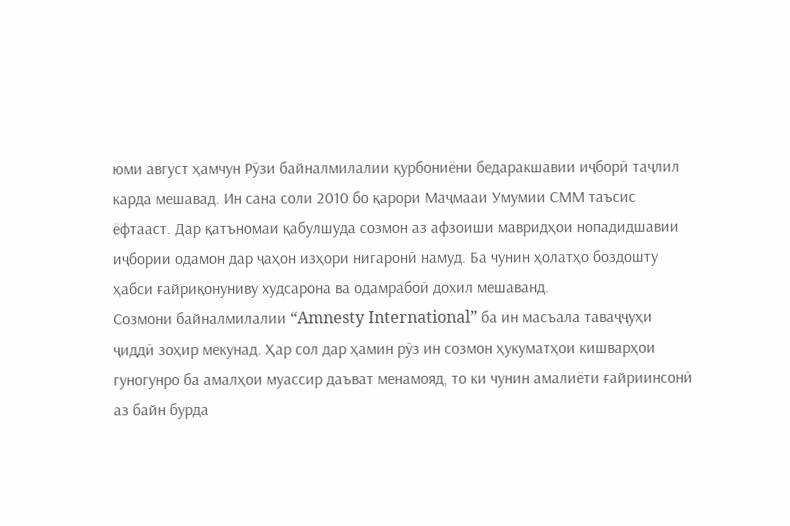юми август ҳамчун Рӯзи байналмилалии қурбониёни бедаракшавии иҷборӣ таҷлил карда мешавад. Ин сана соли 2010 бо қарори Маҷмааи Умумии СММ таъсис ёфтааст. Дар қатъномаи қабулшуда созмон аз афзоиши мавридҳои нопадидшавии иҷбории одамон дар ҷаҳон изҳори нигаронӣ намуд. Ба чунин ҳолатҳо боздошту ҳабси ғайриқонуниву худсарона ва одамрабоӣ дохил мешаванд.
Созмони байналмилалии “Amnesty International” ба ин масъала таваҷҷуҳи ҷиддӣ зоҳир мекунад. Ҳар сол дар ҳамин рӯз ин созмон ҳукуматҳои кишварҳои гуногунро ба амалҳои муассир даъват менамояд, то ки чунин амалиёти ғайриинсонӣ аз байн бурда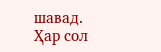шавад.
Ҳар сол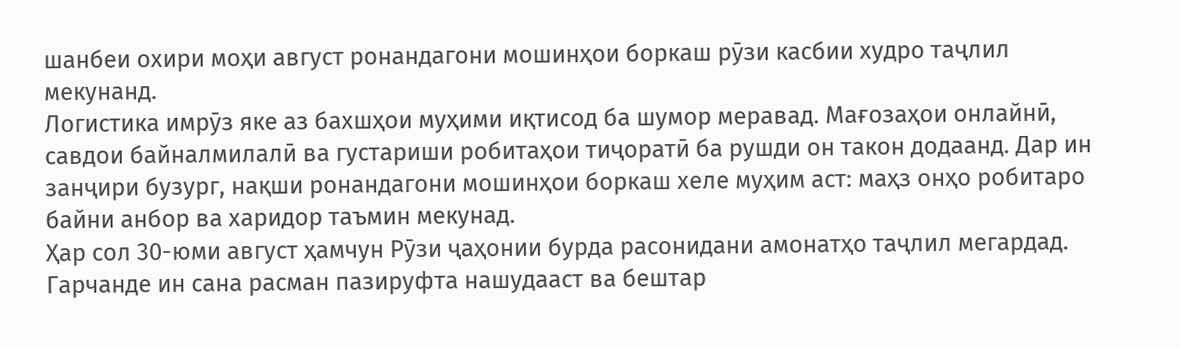шанбеи охири моҳи август ронандагони мошинҳои боркаш рӯзи касбии худро таҷлил мекунанд.
Логистика имрӯз яке аз бахшҳои муҳими иқтисод ба шумор меравад. Мағозаҳои онлайнӣ, савдои байналмилалӣ ва густариши робитаҳои тиҷоратӣ ба рушди он такон додаанд. Дар ин занҷири бузург, нақши ронандагони мошинҳои боркаш хеле муҳим аст: маҳз онҳо робитаро байни анбор ва харидор таъмин мекунад.
Ҳар сол 30-юми август ҳамчун Рӯзи ҷаҳонии бурда расонидани амонатҳо таҷлил мегардад. Гарчанде ин сана расман пазируфта нашудааст ва бештар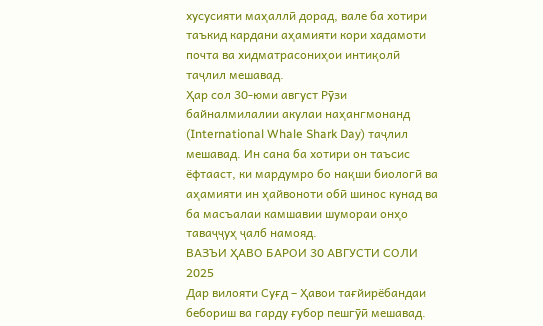хусусияти маҳаллӣ дорад, вале ба хотири таъкид кардани аҳамияти кори хадамоти почта ва хидматрасониҳои интиқолӣ таҷлил мешавад.
Ҳар сол 30-юми август Рӯзи байналмилалии акулаи наҳангмонанд (International Whale Shark Day) таҷлил мешавад. Ин сана ба хотири он таъсис ёфтааст, ки мардумро бо нақши биологӣ ва аҳамияти ин ҳайвоноти обӣ шинос кунад ва ба масъалаи камшавии шумораи онҳо таваҷҷуҳ ҷалб намояд.
ВАЗЪИ ҲАВО БАРОИ 30 АВГУСТИ СОЛИ 2025
Дар вилояти Суғд – Ҳавои тағйирёбандаи бебориш ва гарду ғубор пешгӯӣ мешавад.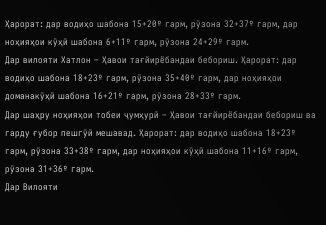Ҳарорат: дар водиҳо шабона 15+20º гарм, рӯзона 32+37º гарм, дар ноҳияҳои кӯҳӣ шабона 6+11º гарм, рӯзона 24+29º гарм.
Дар вилояти Хатлон – Ҳавои тағйирёбандаи бебориш. Ҳарорат: дар водиҳо шабона 18+23º гарм, рӯзона 35+40º гарм, дар ноҳияҳои доманакӯҳӣ шабона 16+21º гарм, рӯзона 28+33º гарм.
Дар шаҳру ноҳияҳои тобеи ҷумҳурӣ – Ҳавои тағйирёбандаи бебориш ва гарду ғубор пешгӯӣ мешавад. Ҳарорат: дар водиҳо шабона 18+23º гарм, рӯзона 33+38º гарм, дар ноҳияҳои кӯҳӣ шабона 11+16º гарм, рӯзона 31+36º гарм.
Дар Вилояти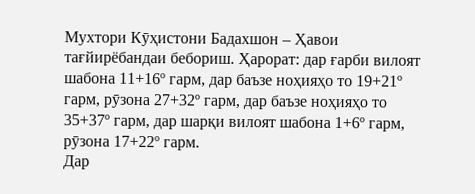Мухтори Кӯҳистони Бадахшон – Ҳавои тағйирёбандаи бебориш. Ҳарорат: дар ғарби вилоят шабона 11+16º гарм, дар баъзе ноҳияҳо то 19+21º гарм, рӯзона 27+32º гарм, дар баъзе ноҳияҳо то 35+37º гарм, дар шарқи вилоят шабона 1+6º гарм, рӯзона 17+22º гарм.
Дар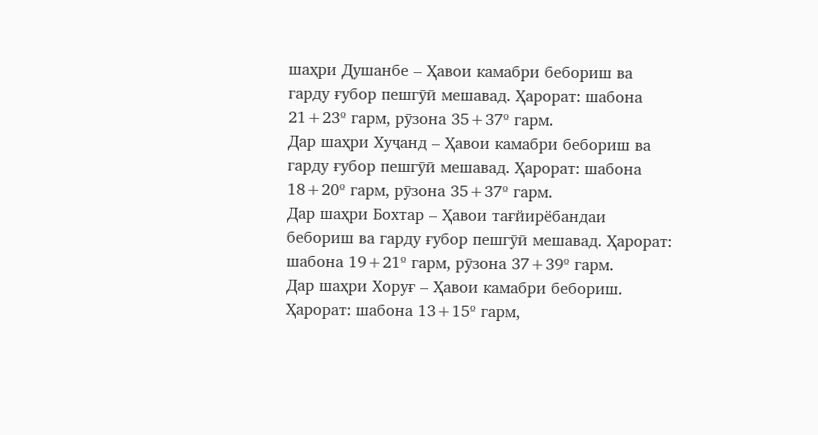шаҳри Душанбе – Ҳавои камабри бебориш ва гарду ғубор пешгӯӣ мешавад. Ҳарорат: шабона 21+23º гарм, рӯзона 35+37º гарм.
Дар шаҳри Хуҷанд – Ҳавои камабри бебориш ва гарду ғубор пешгӯӣ мешавад. Ҳарорат: шабона 18+20º гарм, рӯзона 35+37º гарм.
Дар шаҳри Бохтар – Ҳавои тағйирёбандаи бебориш ва гарду ғубор пешгӯӣ мешавад. Ҳарорат: шабона 19+21º гарм, рӯзона 37+39º гарм.
Дар шаҳри Хоруғ – Ҳавои камабри бебориш. Ҳарорат: шабона 13+15º гарм,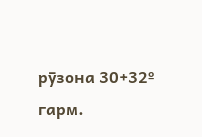рӯзона 30+32º гарм.